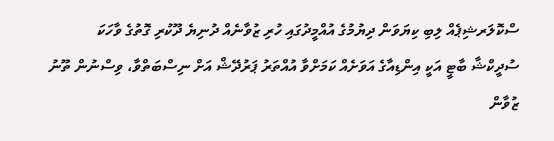ސްކޮލަރޝިޕެއް ލިބި ކިޔަވަން ދިޔުމުގެ އުއްމީދުގައި ހުރި ޒުވާނެއް ދުނިޔެ ދޫކުރި ގޮތުގެ ވާހަކަ
ސުދީކްޝާ ބާޓީ އަކީ އިންޑިއާގެ އަވަށެއް ކަމަށްވާ އުއްތަރު ޕަރުދޭޝް އަށް ނިސްބަތްވާ، ވިސްނުން ތޫނު ޒުވާން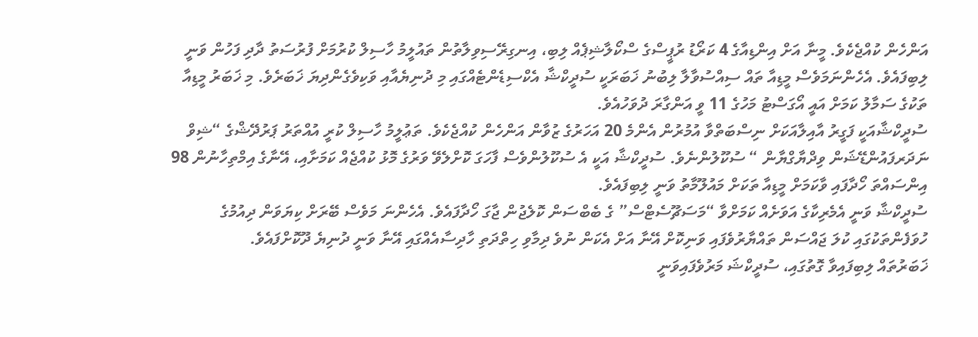އަންހެން ކުއްޖެކެވެ. މީނާ އަށް އިންޑިއާގެ 4 ކަރޯޑު ރުޕީސްގެ ސްކޯލާޝިޕެއް ލިބި، އިނގިރޭސިވިލާތުން ތައުލީމު ހާސިލް ކުރުމަށް ފުރުސަތު ދާދި ފަހުން ވަނީ ލިބިފައެވެ. އެހެންނަމަވެސް މީޑިއާ ތައް ސިއްސުވާލާ ލިބުނު ޚަބަރަކީ ސުދީކްޝާ އެކްސިޑެންޓެއްގައި މި ދުނިޔެއާއި ވަކިވެގެންދިޔަ ޚަބަރެވެ. މި ޚަބަރު މީޑިއާ ތަކުގެ ސަމާލު ކަމަށް އައީ އޯގަސްޓު މަހުގެ 11 ވީ އަންގާރަ ދުވަހުއެވެ.
ސުދީކްޝާއަކީ ފަގީރު އާއިލާއަކަށް ނިސްބަތްވާ އުމުރުން އެންމެ 20 އަހަރުގެ ޒުވާން އަންހެން ކުއްޖެކެވެ. ތަޢުލީމު ހާސިލް ކުރީ އުއްތަރު ޕަރުދޭޝްގެ “ޝިވް ނަދަރފައުންޑޭޝަން ވިދްޔާގްޔާން “ ސުކޫލުންނެވެ. ސުދީކްޝާ އަކީ އެ ސުކޫލުންވެސް ފާހަގަ ކޮށްލެވޭ ވަރުގެ މޮޅު ކުއްޖެއް ކަމަށާއި، އޭނާގެ އިމްތިހާނުން 98 އިންސައްތަ ހޯދާފައި ވާކަމަށް މީޑިއާ ތަކަށް މައުލޫމާތު ވަނީ ލިބިފައެވެ.
ސުދީކްޝާ ވަނީ އެމެރިކާގެ އަވަށެއް ކަމަށްވާ “މަސަޗޫސެޓްސް” ގެ ބެބްސަން ކޮލެޖުން ޖާގަ ހޯދާފައެވެ. އެހެންނަ މަވެސް ބޭރަށް ކިޔަވަން ދިއުމުގެ ހުވަފެންތަކުގައި ކުލަ ޖައްސަން ތައްޔާރުވެފައި ވަނިކޮށް އޭނާ އަށް އެކަން ނުވެ ދިމާވި ހިތްދަތި ހާދިސާއެއްގައި އޭނާ ވަނީ ދުނިޔެ ދޫކޮށްފައެވެ.
ޚަބަރުތައް ލިބިފައިވާ ގޮތުގައި، ސުދީކްޝަ މަރުވެފައިވަނީ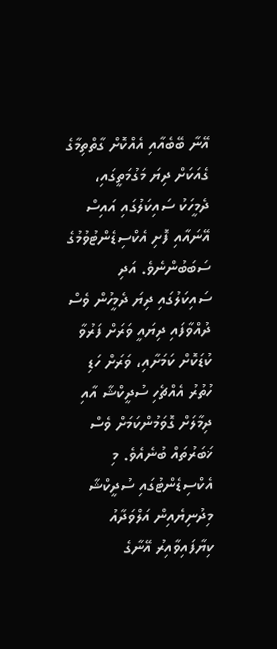އޭނާ ބޭބެއާއި އެއްކޮށް ގާތްތިމާގެ ގެއަކަށް ދިޔަ މަގުމަތީގައި، ދެމީހަކު ސައިކަލުގައި އައިސް އޭނައާއި ފޮށި އެކްސިޑެންޓުވުމުގެ ސަބަބުންނެވެ. އަދި ސައިކަލުގައި ދިޔަ ދެމީހުން ވެސް ދުއްވާފައި ދިޔައީ ވަރަށް ފަރުވާ ކުޑަކޮށް ކަމަށާއި، ވަރަށް ހަޑި ހުތުރު އެއްޗެހި ސުދީކްޝާ އާއި ދިމާލަށް ގޮވަމުންކަމަށް ވެސް ޚަބަރުތައް ބުނެއެވެ. މި އެކްސިޑެންޓުގައި ސުދީކްޝާ މިދުނިޔެއިން އަލްވަދާއު ކިޔާފައިވާއިރު އޭނާގެ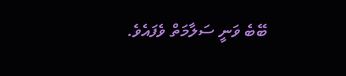ބޭބެ ވަނީ ސަލާމަތް ވެފައެވެ.